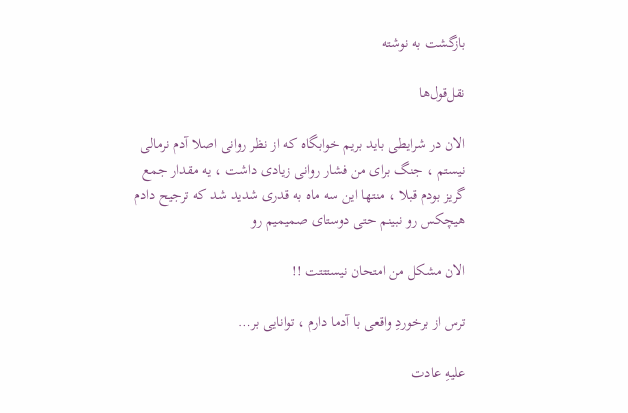بازگشت به نوشته

نقل‌قول‌ها

الان در شرایطی باید بریم خوابگاه که از نظر روانی اصلا آدم نرمالی نیستم ، جنگ برای من فشار روانی زیادی داشت ، یه مقدار جمع گریز بودم قبلا ، منتها این سه ماه به قدری شدید شد که ترجیح دادم هیچکس رو نبینم حتی دوستای صمیمیم رو

الان مشکل من امتحان نیستتتت !!

ترس از برخوردِ واقعی با آدما دارم ، توانایی بر…

علیهِ عادت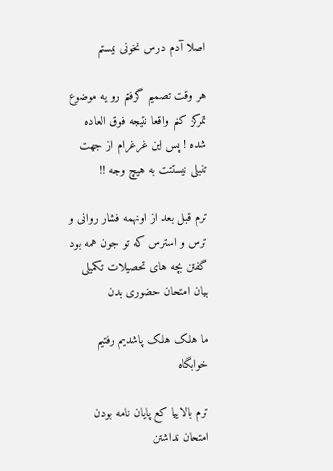اصلا آدم درس نخونی نیستم

هر وقت تصمیم گرفتم رو یه موضوع تمرکز کنم واقعا نتیجه فوق العاده شده ! پس این غرغرام از جهت تنبلی نیستتت به هیچ وجه !!

ترم قبل بعد از اونهمه فشار روانی و ترس و استرس که تو جون همه بود گفتن بچه های تحصیلات تکمیلی بیان امتحان حضوری بدن

ما هلک هلک پاشدیم رفتیم خوابگاه

ترم بالاییا کع پایان نامه بودن امتحان نداشتن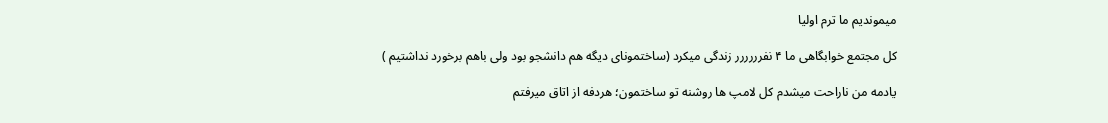میموندیم ما ترم اولیا

کل مجتمع خوابگاهی ما ۴ نفرررررر زندگی میکرد (ساختمونای دیگه هم دانشجو بود ولی باهم برخورد نداشتیم )

یادمه من ناراحت میشدم کل لامپ ها روشنه تو ساختمون؛ هردفه از اتاق میرفتم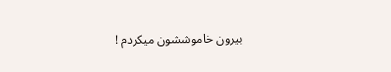بیرون خاموششون میکردم !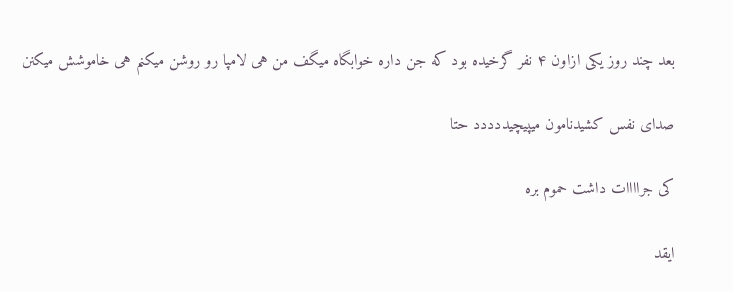بعد چند روز یکی ازاون ۴ نفر گرخیده بود که جن داره خوابگاه میگف من هی لامپا رو روشن میکنم هی خاموشش میکنن

صدای نفس کشیدنامون میپیچیددددد حتا

کی جراااات داشت حموم بره

ایقد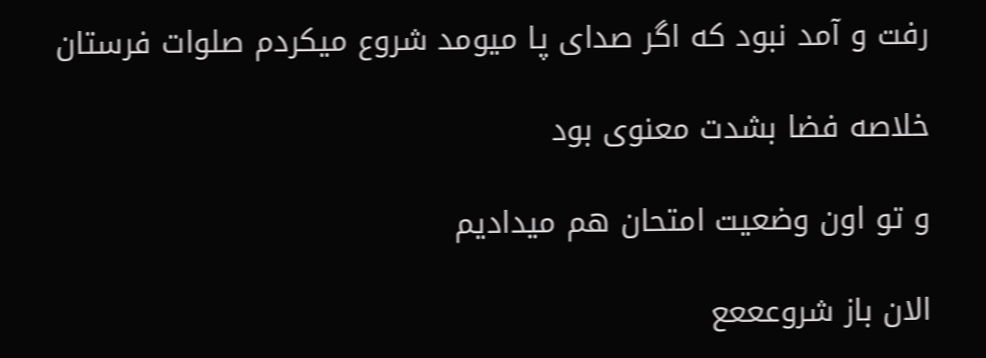رفت و آمد نبود که اگر صدای پا میومد شروع میکردم صلوات فرستان

خلاصه فضا بشدت معنوی بود

و تو اون وضعیت امتحان هم میدادیم

الان باز شروعععع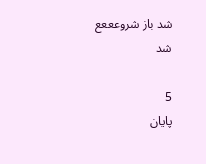شد باز شروعععع شد

5
پایان